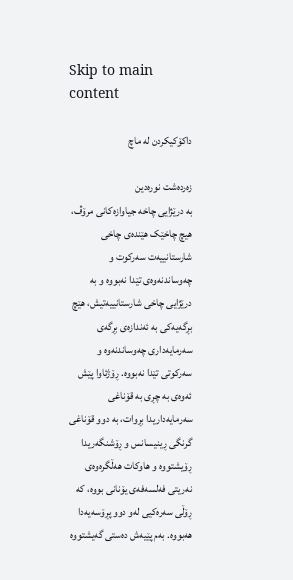Skip to main content

داکۆکیکردن لە ماچ

زەردەشت نورەدین
بە درێژایی چاخە جیاوازەکانی مرۆڤ، هیچ چاخێک هێندەی چاخی شارستانییەت سەرکوت و چەوساندنەوەی تێدا نەبووە و بە درێژایی چاخی شارستانییەتیش، هێچ بڕگەیەکی بە ئەندازەی بڕگەی سەرمایەداری چەوساندنەوە و سەرکوتی تێدا نەبووە. ڕۆژئاوا پێش ئەوەی بە چڕی بە قۆناغی سەرمایەداریدا بڕوات، بە دوو قۆناغی گرنگی ڕینیسانس و ڕۆشنگەریدا ڕۆیشتووە و هاوکات هەڵگرەوەی نەریتی فەلسەفەی یۆنانی بووە، کە ڕۆڵی سەرەکیی لەو دوو پڕۆسەیەدا هەبووە. بەم پێیەش دەستی گەیشتووە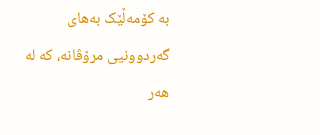بە کۆمەڵێک بەهای گەردوونیی مرۆڤانە، کە لە هەر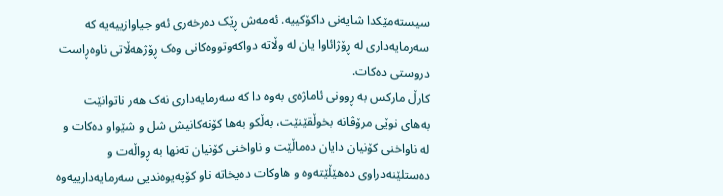سیستەمێکدا شایەنی داکۆکییە. ئەمەش ڕێک دەرخەری ئەو جیاوازییەیە کە سەرمایەداری لە ڕۆژائاوا یان لە وڵاتە دواکەوتووەکانی وەک ڕۆژهەڵاتی ناوەڕاست دروستی دەکات.
کارڵ مارکس بە ڕوونی ئاماژەی بەوە دا کە سەرمایەداری نەک هەر ناتوانێت بەهای نوێی مرۆڤانە بخوڵقێنێت، بەڵکو بەها کۆنەکانیش شل و شێواو دەکات و لە ناواخنی کۆنیان دایان دەماڵێت و ناواخنی کۆنیان تەنها بە ڕواڵەت و دەستلێنەدراوی دەهێڵێتەوە و هاوکات دەیخاتە ناو کۆپەیوەندیی سەرمایەدارییەوە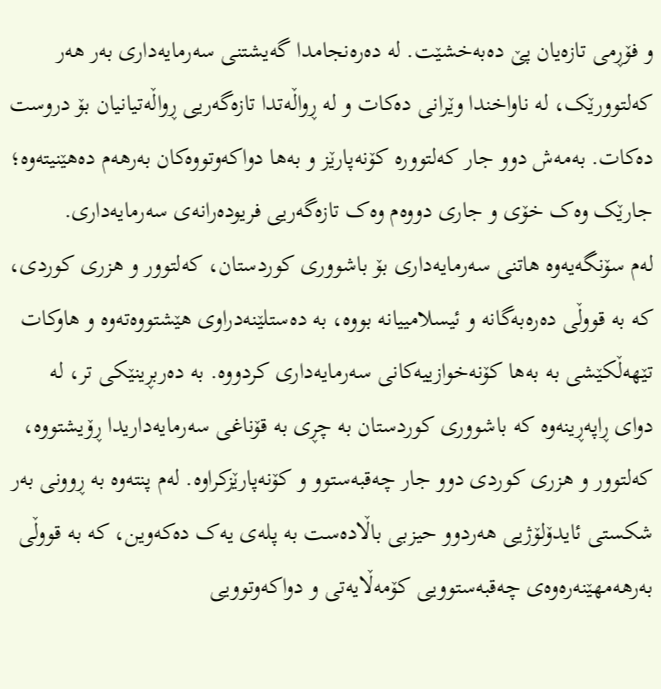و فۆڕمی تازەیان پێ دەبەخشێت. لە دەرەنجامدا گەیشتنی سەرمایەداری بەر هەر کەلتوورێک، لە ناواخندا وێرانی دەکات و لە ڕواڵەتدا تازەگەریی ڕواڵەتیانیان بۆ دروست دەکات. بەمەش دوو جار کەلتوورە کۆنەپارێز و بەها دواکەوتووەکان بەرهەم دەهێنیتەوە؛ جارێک وەک خۆی و جاری دووەم وەک تازەگەریی فریودەرانەی سەرمایەداری.
لەم سۆنگەیەوە هاتنی سەرمایەداری بۆ باشووری کوردستان، کەلتوور و هزری کوردی، کە بە قووڵی دەرەبەگانە و ئیسلامییانە بووە، بە دەستلێنەدراوی هێشتووەتەوە و هاوکات تێهەڵکێشی بە بەها کۆنەخوازییەکانی سەرمایەداری کردووە. بە دەربڕینێکی تر، لە دوای ڕاپەڕینەوە کە باشووری کوردستان بە چڕی بە قۆناغی سەرمایەداریدا ڕۆیشتووە، کەلتوور و هزری کوردی دوو جار چەقبەستوو و کۆنەپارێزکراوە. لەم پنتەوە بە ڕوونی بەر شکستی ئایدۆلۆژیی هەردوو حیزبی باڵادەست بە پلەی یەک دەکەوین، کە بە قووڵی بەرهەمهێنەرەوەی چەقبەستوویی کۆمەڵایەتی و دواکەوتوویی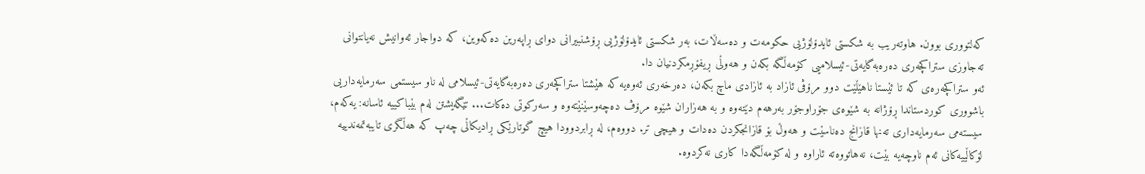کەلتووری بوون. هاوتەریب بە شکستی ئایدۆلۆژیی حکومەت و دەسەڵات، بەر شکستی ئایدۆلۆژیی ڕۆشنبیرانی دوای ڕاپەرین دەکەوین، کە دواجار ئەوانیش نەیانتوانی تەجاوزی ستراکچەری دەرەبەگایەتی-ئیسلامیی کۆمەڵگە بکەن و هەوڵی ڕیفۆڕمکردنیان دا.
ئەو ستراکچەرەی کە تا ئێستا ناهێڵێت دوو مرۆڤی ئازاد بە ئازادی ماچ بکەن، دەرخەری ئەوەیە کە هێشتا ستراکچەری دەرەبەگایەتی-ئیسلامی لە ناو سیستمی سەرمایەداریی باشووری کوردستاندا ڕۆژانە بە شێوەی جۆراوجۆر بەرهەم دێتەوە و بە هەزاران شێوە مرۆڤ دەچەوسێنێتەوە و سەرکوتی دەکات... تێگەیشتن لەم بێباکییە ئاسانە: یەکەم، سیستەمی سەرمایەداری تەنها قازانج دەناسێت و هەوڵ بۆ قازانجکردن دەدات و هیچی تر. دووەم، لە ڕابردوودا هیچ گوتارێکی ڕادیکاڵی چەپ کە هەڵگری تایبەتمەندییە لۆکاڵییەکانی ئەم ناوچەیە بێت، نەهاتووەتە ئاراوە و لە کۆمەڵگەدا کاری نەکردوە.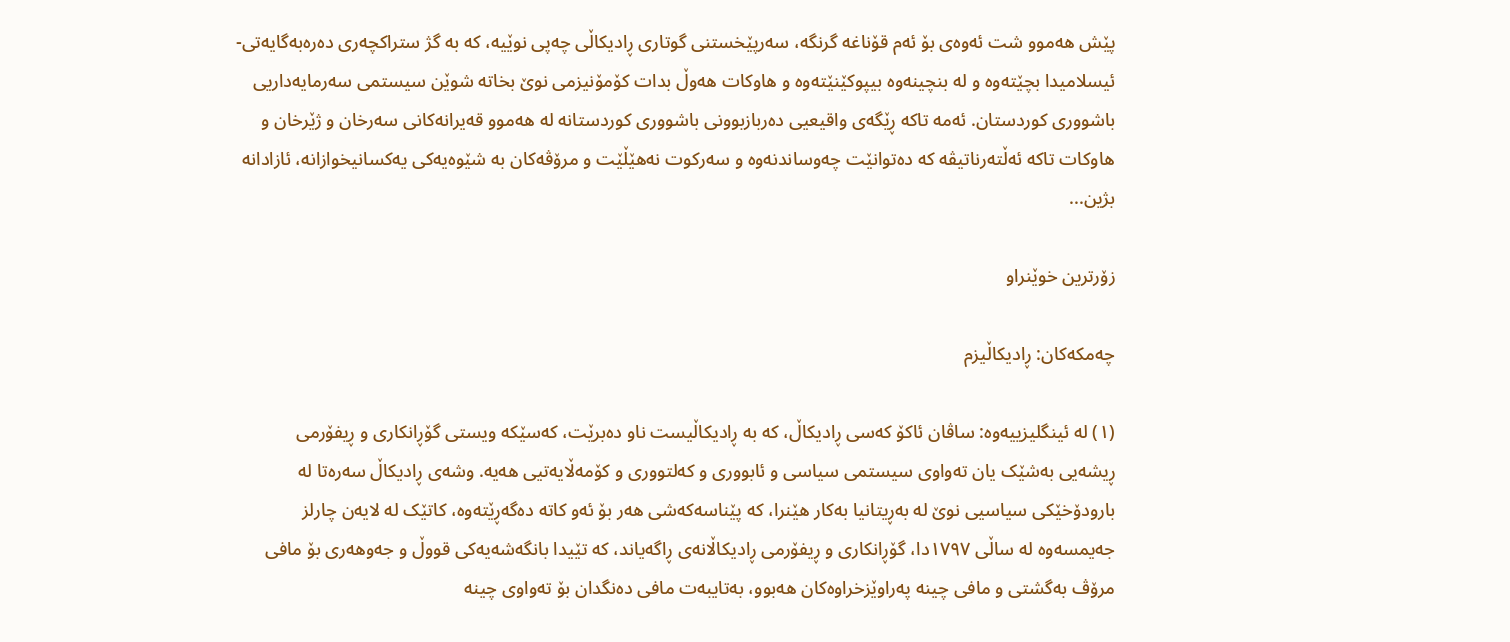پێش هەموو شت ئەوەی بۆ ئەم قۆناغە گرنگە، سەرپێخستنی گوتاری ڕادیکاڵی چەپی نوێیە، کە بە گژ ستراکچەری دەرەبەگایەتی-ئیسلامیدا بچێتەوە و لە بنچینەوە بیپوکێنێتەوە و هاوکات هەوڵ بدات کۆمۆنیزمی نوێ بخاتە شوێن سیستمی سەرمایەداریی باشووری کوردستان. ئەمە تاکە ڕێگەی واقیعیی دەربازبوونی باشووری کوردستانە لە هەموو قەیرانەکانی سەرخان و ژێرخان و هاوکات تاکە ئەڵتەرناتیڤە کە دەتوانێت چەوساندنەوە و سەرکوت نەهێڵێت و مرۆڤەکان بە شێوەیەکی یەکسانیخوازانە، ئازادانە بژین...

زۆرترین خوێنراو

چەمکەکان: ڕادیکاڵیزم

(١) لە ئینگلیزییەوە: ساڤان ئاکۆ کەسی ڕادیکاڵ، کە بە ڕادیکاڵیست ناو دەبرێت، کەسێکە ویستی گۆڕانکاری و ڕیفۆرمی ڕیشەیی بەشێک یان تەواوی سیستمی سیاسی و ئابووری و کەلتووری و کۆمەڵایەتیی هەیە. وشەی ڕادیکاڵ سەرەتا لە بارودۆخێکی سیاسیی نوێ لە بەڕیتانیا بەکار هێنرا، کە پێناسەکەشی هەر بۆ ئەو کاتە دەگەڕێتەوە، کاتێک لە لایەن چارلز جەیمسەوە لە ساڵی ١٧٩٧دا، گۆڕانکاری و ڕیفۆرمی ڕادیکاڵانەی ڕاگەیاند، کە تێیدا بانگەشەیەکی قووڵ و جەوهەری بۆ مافی مرۆڤ بەگشتی و مافی چینە پەراوێزخراوەکان هەبوو، بەتایبەت مافی دەنگدان بۆ تەواوی چینە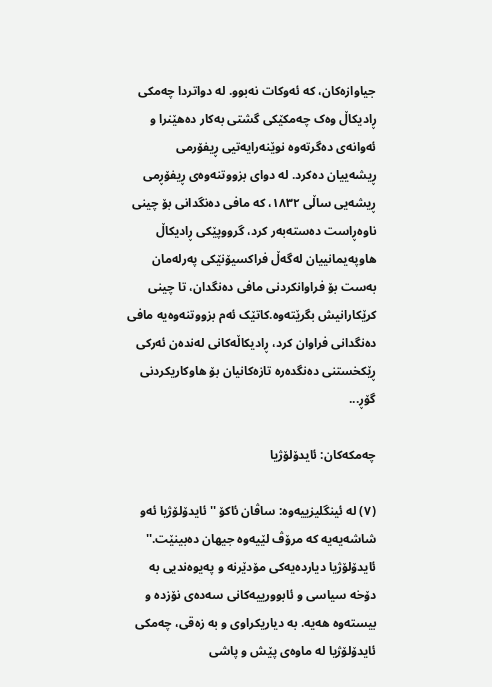جیاوازەکان، کە ئەوکات نەبوو. لە دواتردا چەمکی ڕادیکاڵ وەک چەمکێکی گشتی بەکار دەهێنرا و ئەوانەی دەگرتەوە نوێنەرایەتیی ڕیفۆرمی ڕیشەییان دەکرد. لە دوای بزووتنەوەی ڕیفۆڕمی ڕیشەیی ساڵی ١٨٣٢، کە مافی دەنگدانی بۆ چینی ناوەڕاست دەستەبەر کرد، گرووپێکی ڕادیکاڵ هاوپەیمانییان لەگەڵ فراکسیۆنێکی پەرلەمان بەست بۆ فراوانکردنی مافی دەنگدان، تا چینی کرێکارانیش بگرێتەوە.کاتێک ئەم بزووتنەوەیە مافی دەنگدانی فراوان کرد، ڕادیکاڵەکانی لەندەن ئەرکی ڕێکخستنی دەنگدەرە تازەکانیان بۆ هاوکاریکردنی گۆڕ...

چەمکەکان: ئایدۆلۆژیا

(٧) لە ئینگلیزییەوە: ساڤان ئاکۆ ''ئایدۆلۆژیا ئەو شاشەیەیە کە مرۆڤ لێیەوە جیهان دەبینێت.'' ئایدۆلۆژیا دیاردەیەکی مۆدێرنە و پەیوەندیی بە دۆخە سیاسی و ئابوورییەکانی سەدەی نۆزدە و بیستەوە هەیە. بە دیاریکراوی و بە زەقی، چەمکی ئایدۆلۆژیا لە ماوەی پێش و پاشی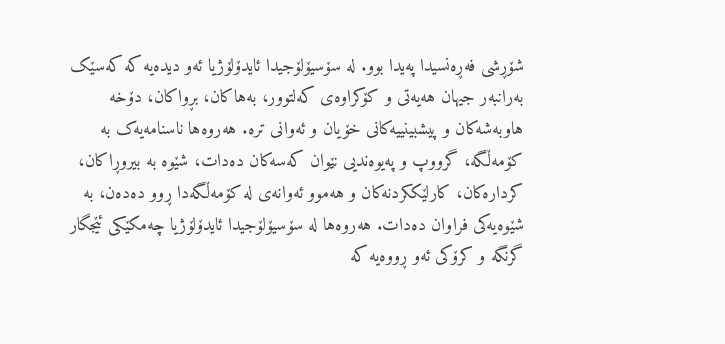شۆڕشی فەڕەنسیدا پەیدا بوو. لە سۆسیۆلۆجیدا ئایدۆلۆژیا ئەو دیدەیە کە کەسێک بەرانبەر جیهان هەیەتی و کۆکراوەی کەلتوور، بەهاکان، بڕواکان، دۆخە هاوبەشەکان و پیشبینییەکانی خۆیان و ئەوانی ترە. هەروەها ناسنامەیەک بە کۆمەڵگە، گرووپ و پەیوەندیی نێوان کەسەکان دەدات، شێوە بە بیروڕاکان، کردارەکان، کارلێککردنەکان و هەموو ئەوانەی لە کۆمەڵگەدا ڕوو دەدەن، بە شێوەیەکی فراوان دەدات. هەروەها لە سۆسیۆلۆجیدا ئایدۆلۆژیا چەمکێکی ئێجگار گرنگە و کرۆکی ئەو ڕووەیە کە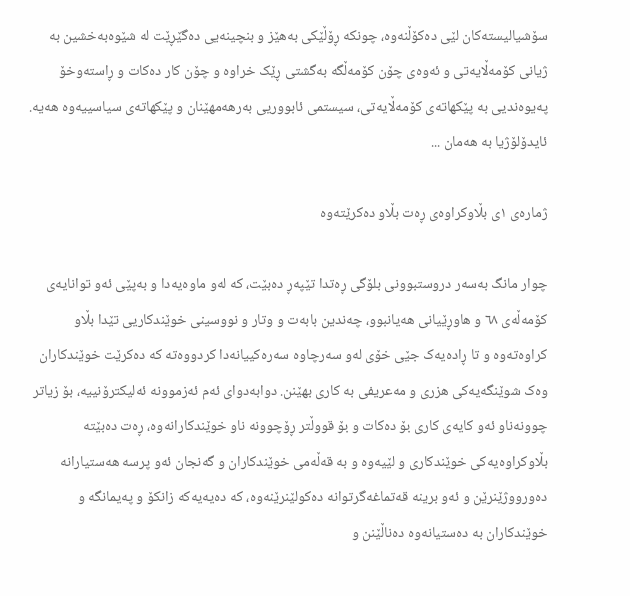سۆشیالیستەکان لێی دەکۆڵنەوە، چونکە ڕۆڵێکی بەهێز و بنچینەیی دەگێڕێت لە شێوەبەخشین بە ژیانی کۆمەڵایەتی و ئەوەی چۆن کۆمەڵگە بەگشتی ڕێک خراوە و چۆن کار دەکات و ڕاستەوخۆ پەیوەندیی بە پێکهاتەی کۆمەڵایەتی، سیستمی ئابووریی بەرهەمهێنان و پێکهاتەی سیاسییەوە هەیە. ئایدۆلۆژیا بە هەمان ...

ژمارەی ١ی بڵاوکراوەی ڕەت بڵاو دەکرێتەوە

چوار مانگ بەسەر دروستبوونی بلۆگی ڕەتدا تێپەڕ دەبێت، کە لەو ماوەیەدا و بەپێی ئەو توانایەی کۆمەڵەی ٦٨ و هاوڕێیانی هەیانبوو، چەندین بابەت و وتار و نووسینی خوێندکاریی تێدا بڵاو کراوەتەوە و تا ڕادەیەک جێی خۆی لەو سەرچاوە سەرەکییانەدا کردووەتە کە دەکرێت خوێندکاران وەک شوێنگەیەکی هزری و مەعریفی بە کاری بهێنن. دوابەدوای ئەم ئەزموونە ئەلیکترۆنییە، بۆ زیاتر چوونەناو ئەو کایەی کاری بۆ دەکات و بۆ قووڵتر ڕۆچوونە ناو خوێندکارانەوە، ڕەت دەبێتە بڵاوکراوەیەکی خوێندکاری و لێیەوە و بە قەڵەمی خوێندکاران و گەنجان ئەو پرسە هەستیارانە دەورووژێنرێن و ئەو برینە قەتماغەگرتوانە دەکولێنرێنەوە، کە دەیەیەکە زانکۆ و پەیمانگە و خوێندکاران بە دەستیانەوە دەناڵێنن و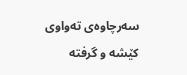سەرچاوەی تەواوی کێشە و گرفتە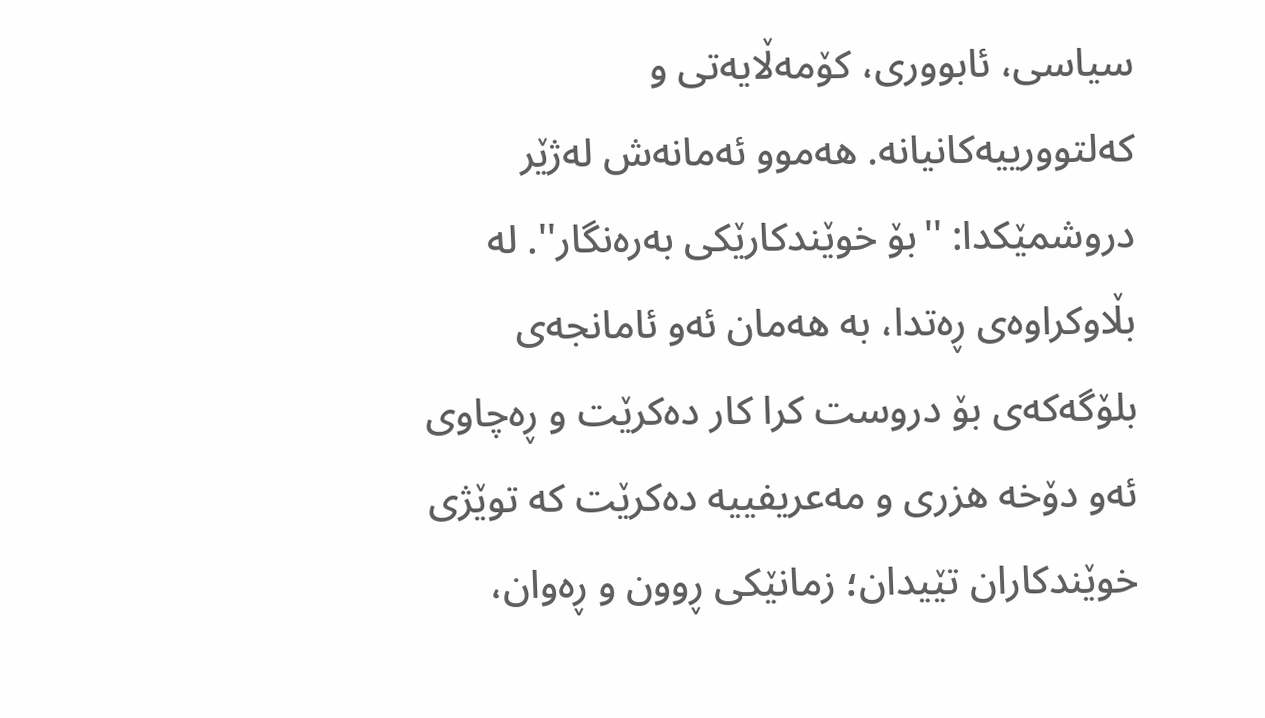سیاسی، ئابووری، کۆمەڵایەتی و کەلتوورییەکانیانە. هەموو ئەمانەش لەژێر دروشمێکدا: ''بۆ خوێندکارێکی بەرەنگار''. لە بڵاوکراوەی ڕەتدا، بە هەمان ئەو ئامانجەی بلۆگەکەی بۆ دروست کرا کار دەکرێت و ڕەچاوی ئەو دۆخە هزری و مەعریفییە دەکرێت کە توێژی خوێندکاران تێیدان؛ زمانێکی ڕوون و ڕەوان،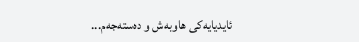ئایدیایەکی هاوبەش و دەستەجەم...